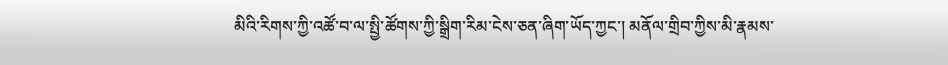མིའི་རིགས་ཀྱི་འཚོ་བ་ལ་སྤྱི་ཚོགས་ཀྱི་སྒྲིག་རིམ་ངེས་ཅན་ཞིག་ཡོད་ཀྱང་། མནོལ་གྲིབ་ཀྱིས་མི་རྣམས་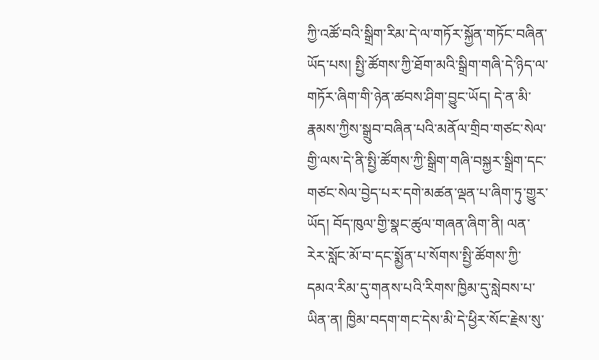ཀྱི་འཚོ་བའི་སྒྲིག་རིམ་དེ་ལ་གཏོར་སྐྱོན་གཏོང་བཞིན་ཡོད་པས། སྤྱི་ཚོགས་ཀྱི་ཐོག་མའི་སྒྲིག་གཞི་དེ་ཉིད་ལ་གཏོར་ཞིག་གི་ཉེན་ཚབས་ཤིག་བྱུང་ཡོད། དེ་ན་མི་རྣམས་ཀྱིས་སྒྲུབ་བཞིན་པའི་མནོལ་གྲིབ་གཙང་སེལ་གྱི་ལས་དེ་ནི་སྤྱི་ཚོགས་ཀྱི་སྒྲིག་གཞི་བསྐྱར་སྒྲིག་དང་གཙང་སེལ་བྱེད་པར་དགེ་མཚན་ལྡན་པ་ཞིག་ཏུ་གྱུར་ཡོད། བོད་ཁུལ་གྱི་སྣང་ཚུལ་གཞན་ཞིག་ནི། ལན་རེར་སློང་མོ་བ་དང་སྨྱོན་པ་སོགས་སྤྱི་ཚོགས་ཀྱི་དམའ་རིམ་དུ་གནས་པའི་རིགས་ཁྱིམ་དུ་སླེབས་པ་ཡིན་ན། ཁྱིམ་བདག་གང་དེས་མི་དེ་ཕྱིར་སོང་རྗེས་སུ་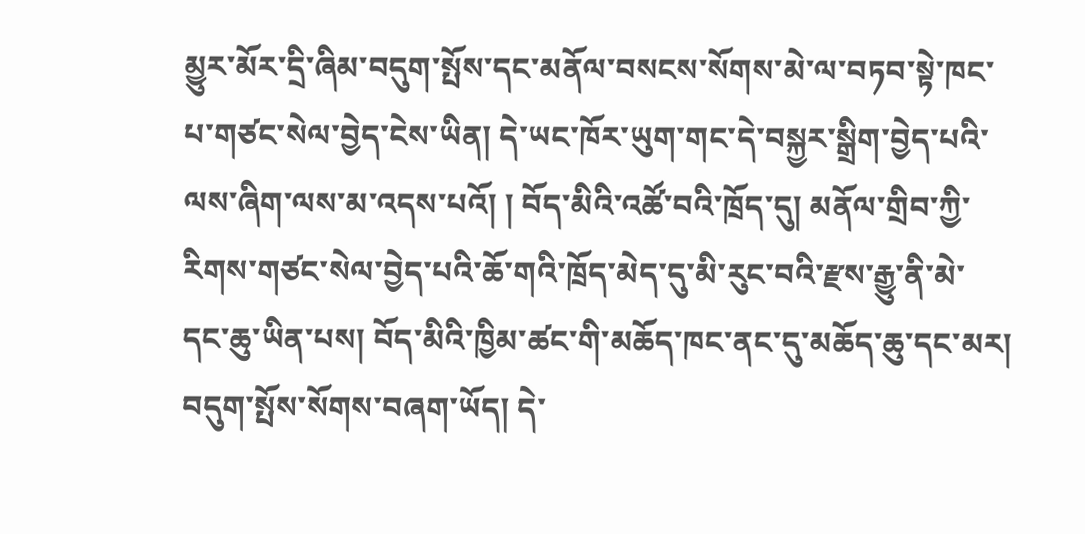མྱུར་མོར་དྲི་ཞིམ་བདུག་སྤོས་དང་མནོལ་བསངས་སོགས་མེ་ལ་བཏབ་སྟེ་ཁང་པ་གཙང་སེལ་བྱེད་ངེས་ཡིན། དེ་ཡང་ཁོར་ཡུག་གང་དེ་བསྐྱར་སྒྲིག་བྱེད་པའི་ལས་ཞིག་ལས་མ་འདས་པའོ། ། བོད་མིའི་འཚོ་བའི་ཁྲོད་དུ། མནོལ་གྲིབ་ཀྱི་རིགས་གཙང་སེལ་བྱེད་པའི་ཆོ་གའི་ཁྲོད་མེད་དུ་མི་རུང་བའི་རྫས་རྒྱུ་ནི་མེ་དང་ཆུ་ཡིན་པས། བོད་མིའི་ཁྱིམ་ཚང་གི་མཆོད་ཁང་ནང་དུ་མཆོད་ཆུ་དང་མར། བདུག་སྤོས་སོགས་བཞག་ཡོད། དེ་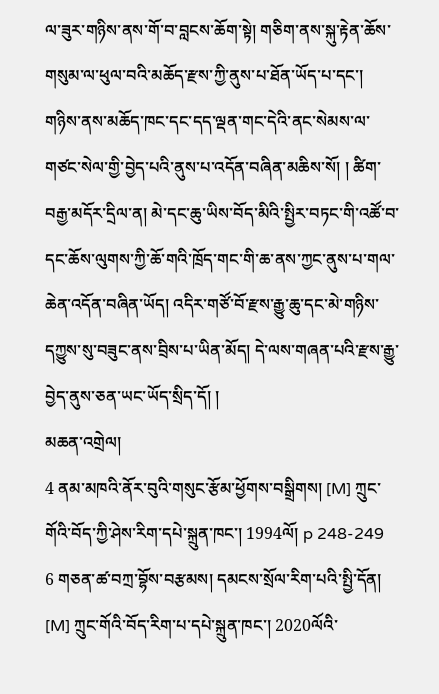ལ་ཟུར་གཉིས་ནས་གོ་བ་བླངས་ཆོག་སྟེ། གཅིག་ནས་སྐུ་རྟེན་ཆོས་གསུམ་ལ་ཕུལ་བའི་མཆོད་རྫས་ཀྱི་ནུས་པ་ཐོན་ཡོད་པ་དང་། གཉིས་ནས་མཆོད་ཁང་དང་དད་ལྡན་གང་དེའི་ནང་སེམས་ལ་གཙང་སེལ་གྱི་བྱེད་པའི་ནུས་པ་འདོན་བཞིན་མཆིས་སོ། ། ཚིག་བརྒྱ་མདོར་དྲིལ་ན། མེ་དང་ཆུ་ཡིས་བོད་མིའི་སྤྱིར་བཏང་གི་འཚོ་བ་དང་ཆོས་ལུགས་ཀྱི་ཆོ་གའི་ཁྲོད་གང་གི་ཆ་ནས་ཀྱང་ནུས་པ་གལ་ཆེན་འདོན་བཞིན་ཡོད། འདིར་གཙོ་བོ་རྫས་རྒྱུ་ཆུ་དང་མེ་གཉིས་དཀྱུས་སུ་བཟུང་ནས་བྲིས་པ་ཡིན་མོད། དེ་ལས་གཞན་པའི་རྫས་རྒྱུ་བྱེད་ནུས་ཅན་ཡང་ཡོད་སྲིད་དོ། །
མཆན་འགྲེལ།
4 ནམ་མཁའི་ནོར་བུའི་གསུང་རྩོམ་ཕྱོགས་བསྒྲིགས། [M] ཀྲུང་གོའི་བོད་ཀྱི་ཤེས་རིག་དཔེ་སྐྲུན་ཁང་། 1994ལོ། p 248-249
6 གཅན་ཚ་བཀྲ་བྷོས་བརྩམས། དམངས་སྲོལ་རིག་པའི་སྤྱི་དོན། [M] ཀྲུང་གོའི་བོད་རིག་པ་དཔེ་སྐྲུན་ཁང་། 2020ལོའི་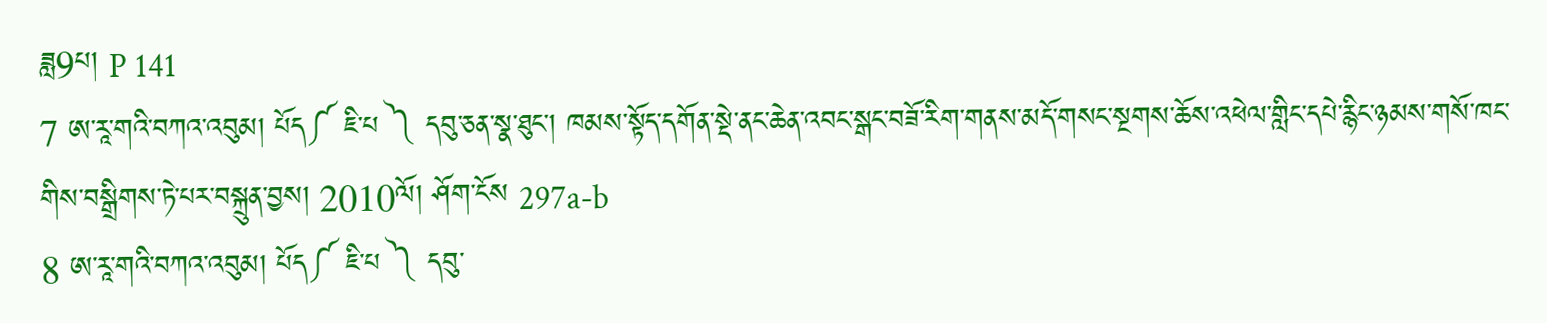ཟླ9པ། P 141
7 ཨ་རཱ་གའི་བཀའ་འབུམ། པོད༼ ཇི་པ ༽ དབུ་ཅན་སྣ་ཐུང་། ཁམས་སྟོད་དགོན་སྡེ་ནང་ཆེན་འབང་སྒང་བཟོ་རིག་གནས་མདོ་གསང་སྔགས་ཆོས་འཕེལ་གླིང་དཔེ་རྙིང་ཉམས་གསོ་ཁང་གིས་བསྒྲིགས་ཏེ་པར་བསྐྲུན་བྱས། 2010ལོ། ཤོག་ངོས 297a-b
8 ཨ་རཱ་གའི་བཀའ་འབུམ། པོད༼ ཇི་པ ༽ དབུ་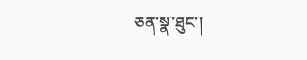ཅན་སྣ་ཐུང་།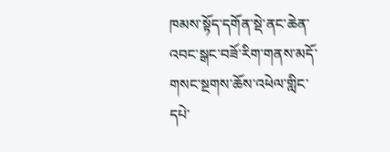ཁམས་སྟོད་དགོན་སྡེ་ནང་ཆེན་འབང་སྒང་བཟོ་རིག་གནས་མདོ་གསང་སྔགས་ཆོས་འཕེལ་གླིང་དཔེ་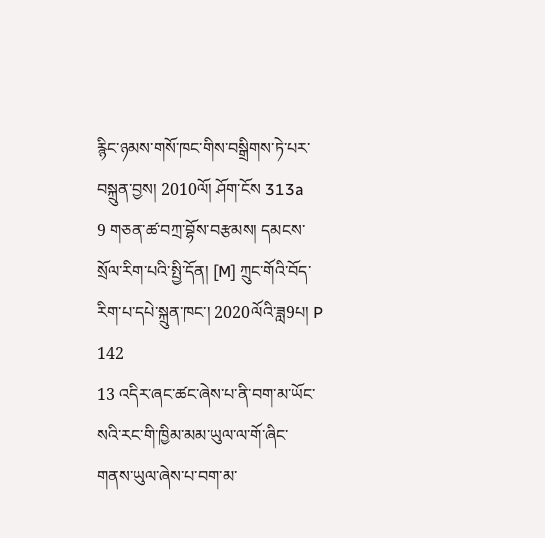རྙིང་ཉམས་གསོ་ཁང་གིས་བསྒྲིགས་ཏེ་པར་བསྐྲུན་བྱས། 2010ལོ། ཤོག་ངོས 313a
9 གཅན་ཚ་བཀྲ་བྷོས་བརྩམས། དམངས་སྲོལ་རིག་པའི་སྤྱི་དོན། [M] ཀྲུང་གོའི་བོད་རིག་པ་དཔེ་སྐྲུན་ཁང་། 2020ལོའི་ཟླ9པ། P 142
13 འདིར་ཞང་ཚང་ཞེས་པ་ནི་བག་མ་ཡོང་སའི་རང་གི་ཁྱིམ་མམ་ཡུལ་ལ་གོ་ཞིང་གནས་ཡུལ་ཞེས་པ་བག་མ་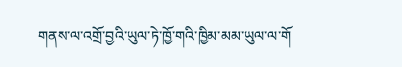གནས་ལ་འགྲོ་བྱའི་ཡུལ་ཏེ་ཁྱོ་གའི་ཁྱིམ་མམ་ཡུལ་ལ་གོ